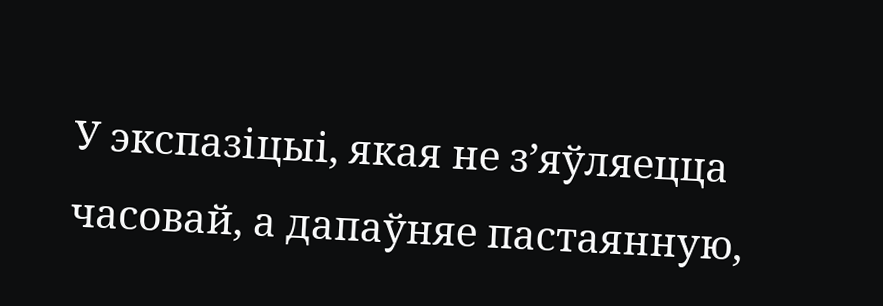У экспазіцыі, якая не з’яўляецца часовай, а дапаўняе пастаянную,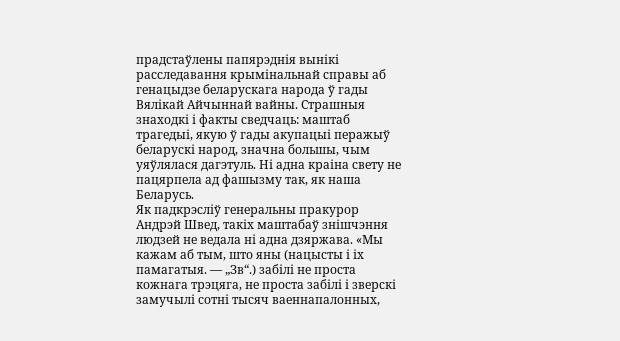прадстаўлены папярэднія вынікі расследавання крымінальнай справы аб генацыдзе беларускага народа ў гады Вялікай Айчыннай вайны. Страшныя знаходкі і факты сведчаць: маштаб трагедыі, якую ў гады акупацыі перажыў беларускі народ, значна большы, чым уяўлялася дагэтуль. Ні адна краіна свету не пацярпела ад фашызму так, як наша Беларусь.
Як падкрэсліў генеральны пракурор Андрэй Швед, такіх маштабаў знішчэння людзей не ведала ні адна дзяржава. «Мы кажам аб тым, што яны (нацысты і іх памагатыя. — „Зв“.) забілі не проста кожнага трэцяга, не проста забілі і зверскі замучылі сотні тысяч ваеннапалонных,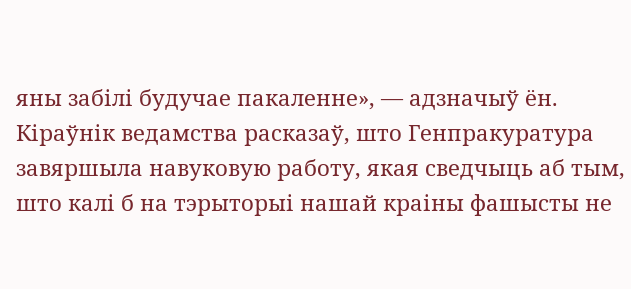яны забілі будучае пакаленне», — адзначыў ён.
Кіраўнік ведамства расказаў, што Генпракуратура завяршыла навуковую работу, якая сведчыць аб тым, што калі б на тэрыторыі нашай краіны фашысты не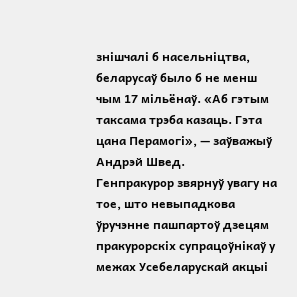знішчалі б насельніцтва, беларусаў было б не менш чым 17 мільёнаў. «Аб гэтым таксама трэба казаць. Гэта цана Перамогі», — заўважыў Андрэй Швед.
Генпракурор звярнуў увагу на тое, што невыпадкова ўручэнне пашпартоў дзецям пракурорскіх супрацоўнікаў у межах Усебеларускай акцыі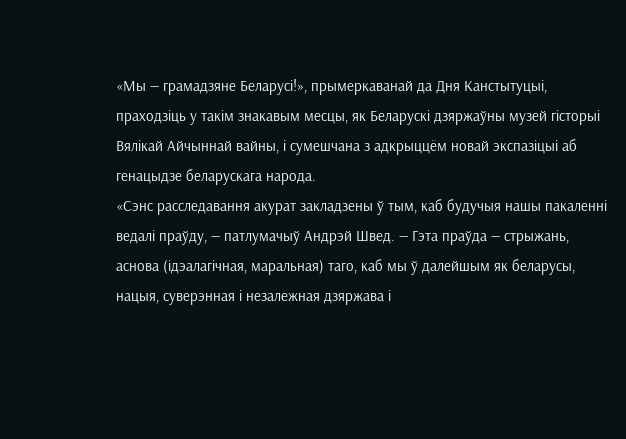«Мы — грамадзяне Беларусі!», прымеркаванай да Дня Канстытуцыі, праходзіць у такім знакавым месцы, як Беларускі дзяржаўны музей гісторыі Вялікай Айчыннай вайны, і сумешчана з адкрыццём новай экспазіцыі аб генацыдзе беларускага народа.
«Сэнс расследавання акурат закладзены ў тым, каб будучыя нашы пакаленні ведалі праўду, — патлумачыў Андрэй Швед. — Гэта праўда — стрыжань, аснова (ідэалагічная, маральная) таго, каб мы ў далейшым як беларусы, нацыя, суверэнная і незалежная дзяржава і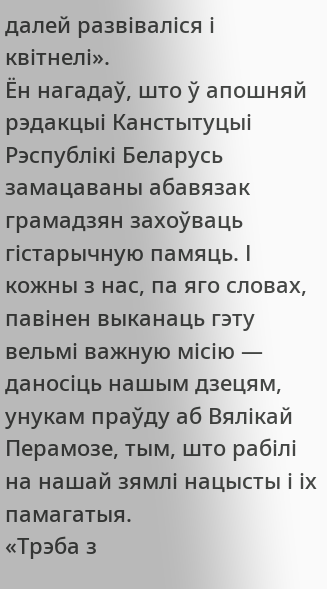далей развіваліся і квітнелі».
Ён нагадаў, што ў апошняй рэдакцыі Канстытуцыі Рэспублікі Беларусь замацаваны абавязак грамадзян захоўваць гістарычную памяць. І кожны з нас, па яго словах, павінен выканаць гэту вельмі важную місію — даносіць нашым дзецям, унукам праўду аб Вялікай Перамозе, тым, што рабілі на нашай зямлі нацысты і іх памагатыя.
«Трэба з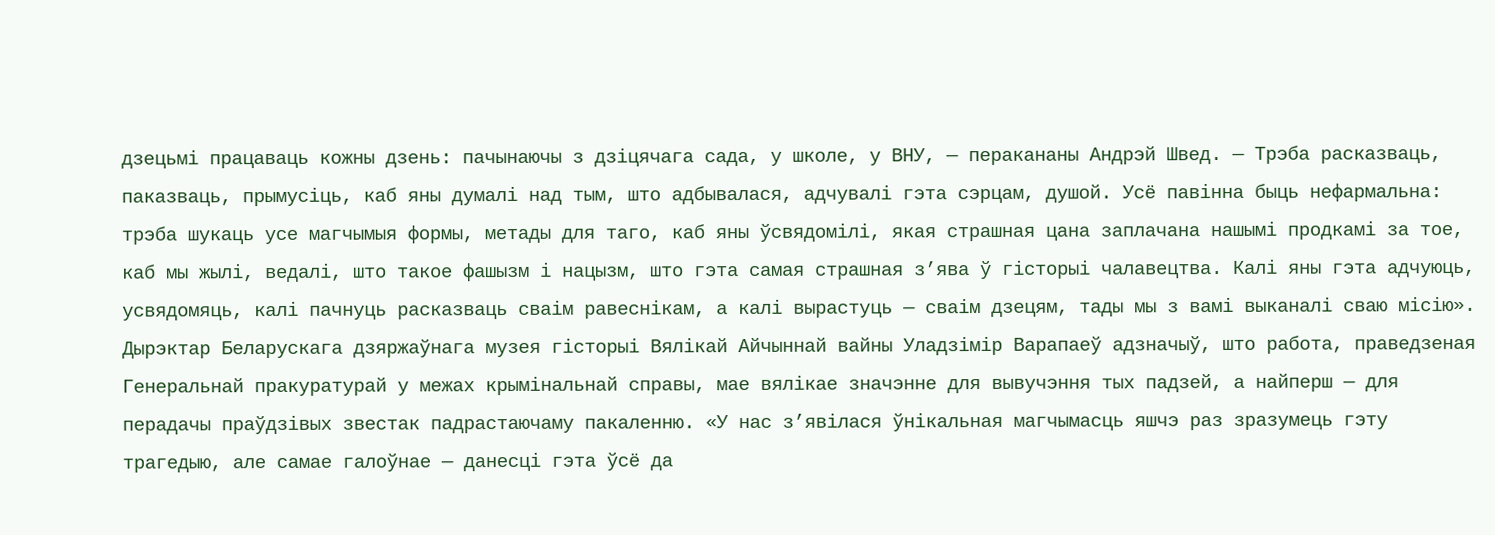дзецьмі працаваць кожны дзень: пачынаючы з дзіцячага сада, у школе, у ВНУ, — перакананы Андрэй Швед. — Трэба расказваць, паказваць, прымусіць, каб яны думалі над тым, што адбывалася, адчувалі гэта сэрцам, душой. Усё павінна быць нефармальна: трэба шукаць усе магчымыя формы, метады для таго, каб яны ўсвядомілі, якая страшная цана заплачана нашымі продкамі за тое, каб мы жылі, ведалі, што такое фашызм і нацызм, што гэта самая страшная з’ява ў гісторыі чалавецтва. Калі яны гэта адчуюць, усвядомяць, калі пачнуць расказваць сваім равеснікам, а калі вырастуць — сваім дзецям, тады мы з вамі выканалі сваю місію».
Дырэктар Беларускага дзяржаўнага музея гісторыі Вялікай Айчыннай вайны Уладзімір Варапаеў адзначыў, што работа, праведзеная Генеральнай пракуратурай у межах крымінальнай справы, мае вялікае значэнне для вывучэння тых падзей, а найперш — для перадачы праўдзівых звестак падрастаючаму пакаленню. «У нас з’явілася ўнікальная магчымасць яшчэ раз зразумець гэту трагедыю, але самае галоўнае — данесці гэта ўсё да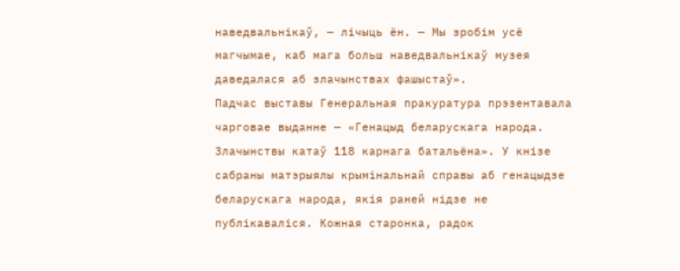наведвальнікаў, — лічыць ён. — Мы зробім усё магчымае, каб мага больш наведвальнікаў музея даведалася аб злачынствах фашыстаў».
Падчас выставы Генеральная пракуратура прэзентавала чарговае выданне — «Генацыд беларускага народа. Злачынствы катаў 118 карнага батальёна». У кнізе сабраны матэрыялы крымінальнай справы аб генацыдзе беларускага народа, якія раней нідзе не публікаваліся. Кожная старонка, радок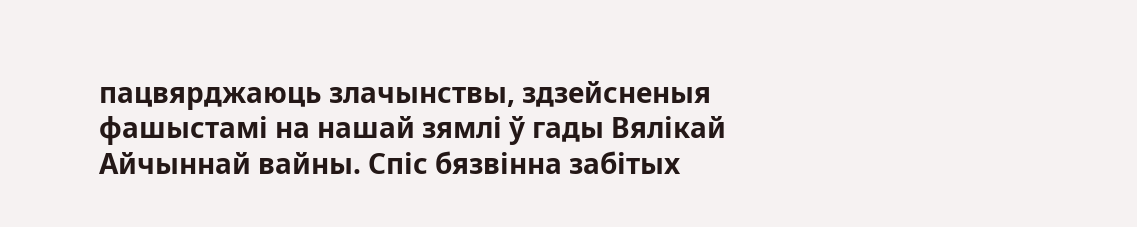пацвярджаюць злачынствы, здзейсненыя фашыстамі на нашай зямлі ў гады Вялікай Айчыннай вайны. Спіс бязвінна забітых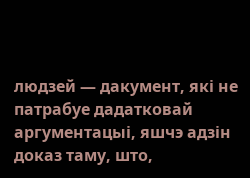людзей — дакумент, які не патрабуе дадатковай аргументацыі, яшчэ адзін доказ таму, што,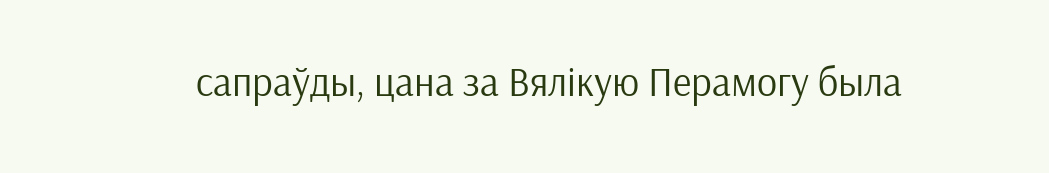сапраўды, цана за Вялікую Перамогу была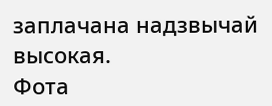заплачана надзвычай высокая.
Фота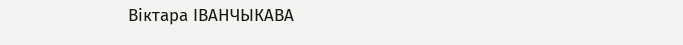Віктара ІВАНЧЫКАВА